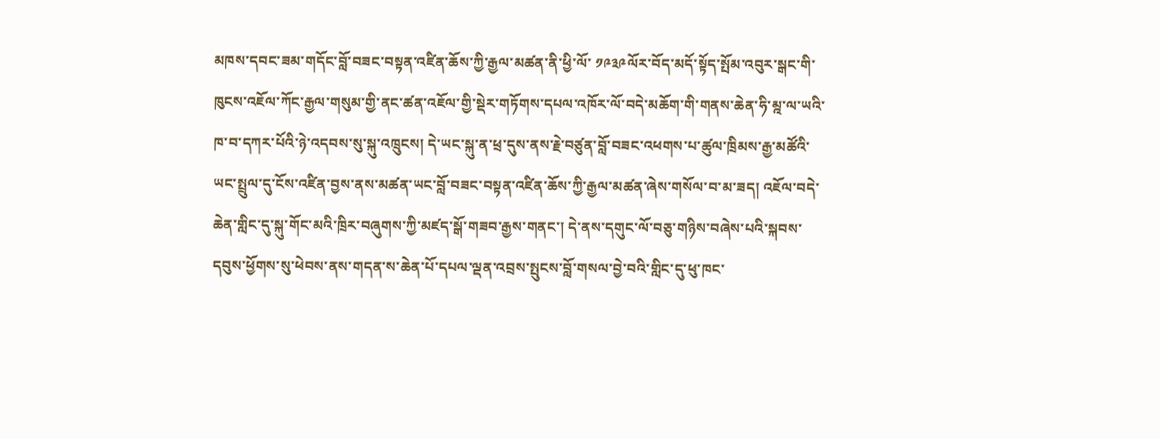མཁས་དབང་ཟམ་གདོང་བློ་བཟང་བསྟན་འཛིན་ཆོས་ཀྱི་རྒྱལ་མཚན་ནི་ཕྱི་ལོ་ ༡༩༣༩ལོར་བོད་མདོ་སྟོད་སྤོམ་འབུར་སྒང་གི་ཁུངས་འཇོལ་ཀོང་རྒྱལ་གསུམ་གྱི་ནང་ཚན་འཇོལ་གྱི་སྡེར་གཏོགས་དཔལ་འཁོར་ལོ་བདེ་མཆོག་གི་གནས་ཆེན་ཧི་མྰ་ལ་ཡའི་ཁ་བ་དཀར་པོའི་ཉེ་འདབས་སུ་སྐུ་འཁྲུངས། དེ་ཡང་སྐུ་ན་ཕྲ་དུས་ནས་རྗེ་བཙུན་བློ་བཟང་འཕགས་པ་ཚུལ་ཁྲིམས་རྒྱ་མཚོའི་ཡང་སྤྲུལ་དུ་ངོས་འཛིན་བྱས་ནས་མཚན་ཡང་བློ་བཟང་བསྟན་འཛིན་ཆོས་ཀྱི་རྒྱལ་མཚན་ཞེས་གསོལ་བ་མ་ཟད། འཇོལ་བདེ་ཆེན་གླིང་དུ་སྐུ་གོང་མའི་ཁྲིར་བཞུགས་ཀྱི་མཛད་སྒོ་གཟབ་རྒྱས་གནང་། དེ་ནས་དགུང་ལོ་བཅུ་གཉིས་བཞེས་པའི་སྐབས་དབུས་ཕྱོགས་སུ་ཕེབས་ནས་གདན་ས་ཆེན་པོ་དཔལ་ལྡན་འབྲས་སྤུངས་བློ་གསལ་བྱེ་བའི་གླིང་དུ་ཕུ་ཁང་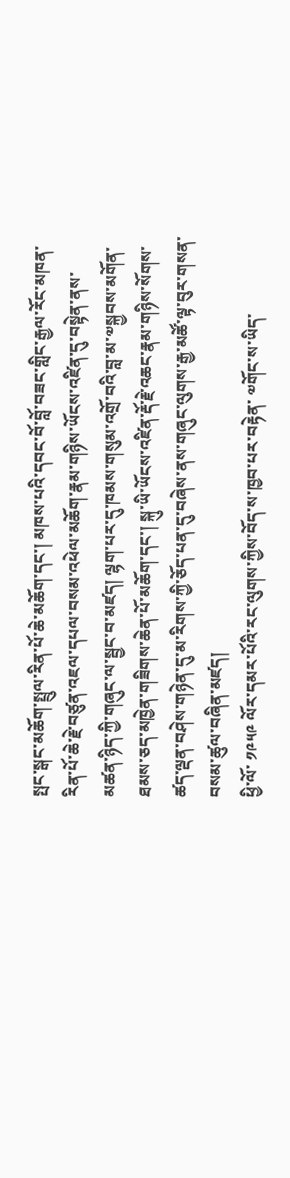སྤང་སྒང་མཆོག་སྤྲུལ་རིན་པོ་ཆེ་མཆོག་དང་། མཁས་པའི་དབང་བོ་བློ་བཟང་གླིང་རྒྱལ་རོང་མཁན་རིན་པོ་ཆེ་རྗེ་བཙུན་འཇལ་དཔལ་བསམ་འཕེལ་མཆོག་རྣམ་གཉིས་ཡོངས་འཛིན་དུ་བསྟེན་ནས་མཚན་ཉིད་ཀྱི་གཞུང་ལ་སྦྱང་བ་མཛད། ལྷག་པར་དུ་ཁམས་གསུམ་འགྲོ་བའི་བླ་མ་༧སྐྱབས་མགོན་ཐམས་ཅད་མཁྱེན་གཟིགས་ཆེན་པོ་མཆོག་དང་། སྐུ་ཡི་ཡོངས་འཛིན་རྡོ་རྗེ་འཆང་རྣམ་གཉིས་སོགས་ཚད་ལྡན་བཤེས་གཉེན་དུ་མ་རིགས་ཀྱི་ཅོད་པན་དུ་བཞེས་ནས་གཞུང་ལུགས་རྒྱ་མཚོ་ལྟ་བུར་གསན་བསམ་ཚུལ་བཞིན་མཛད།
ཕྱི་ལོ་ ༡༩༥༩ ལོར་དམར་པོའི་རང་ལུགས་ཀྱིས་བོད་ས་ཁྱབ་པར་བརྟེན་ ༧གོང་ས་ཡིད་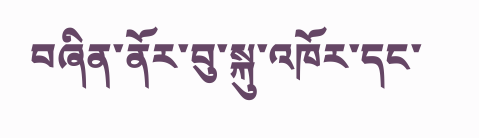བཞིན་ནོར་བུ་སྐུ་འཁོར་དང་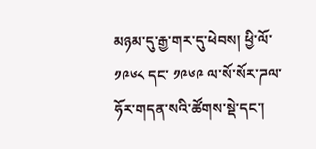མཉམ་དུ་རྒྱ་གར་དུ་ཕེབས། ཕྱི་ལོ་༡༩༦༨ དང་ ༡༩༦༩ ལ་སོ་སོར་ཌལ་ཧོར་གདན་སའི་ཚོགས་སྡེ་དང་།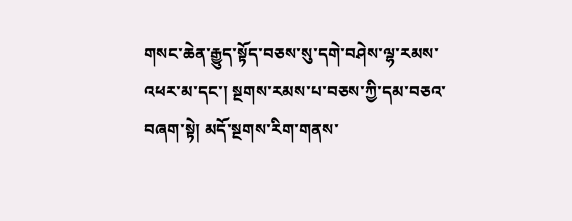གསང་ཆེན་རྒྱུད་སྟོད་བཅས་སུ་དགེ་བཤེས་ལྷ་རམས་འཕར་མ་དང་། སྔགས་རམས་པ་བཅས་ཀྱི་དམ་བཅའ་བཞག་སྟེ། མདོ་སྔགས་རིག་གནས་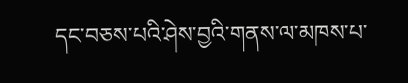དང་བཅས་པའི་ཤེས་བྱའི་གནས་ལ་མཁས་པ་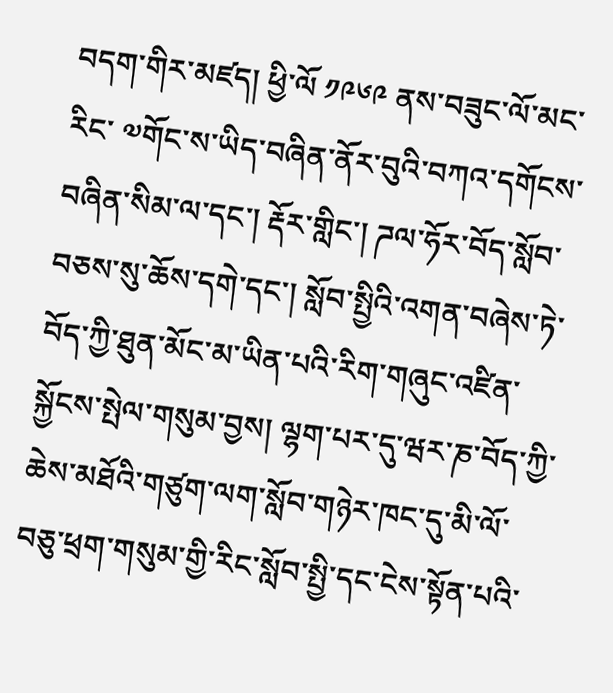བདག་གིར་མཛད། ཕྱི་ལོ ༡༩༦༩ ནས་བཟུང་ལོ་མང་རིང་ ༧གོང་ས་ཡིད་བཞིན་ནོར་བུའི་བཀའ་དགོངས་བཞིན་སིམ་ལ་དང་། རྡོར་གླིང་། ཌལ་ཧོར་བོད་སློབ་བཅས་སུ་ཆོས་དགེ་དང་། སློབ་སྤྱིའི་འགན་བཞེས་ཏེ་བོད་ཀྱི་ཐུན་མོང་མ་ཡིན་པའི་རིག་གཞུང་འཛིན་སྐྱོངས་སྤེལ་གསུམ་བྱས། ལྷག་པར་དུ་ཝར་ཎ་བོད་ཀྱི་ཆེས་མཐོའི་གཙུག་ལག་སློབ་གཉེར་ཁང་དུ་མི་ལོ་བཅུ་ཕྲག་གསུམ་གྱི་རིང་སློབ་སྤྱི་དང་ངེས་སྟོན་པའི་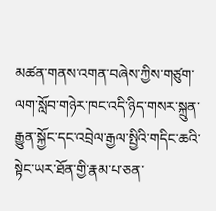མཚན་གནས་འགན་བཞེས་ཀྱིས་གཙུག་ལག་སློབ་གཉེར་ཁང་འདི་ཉིད་གསར་སྐྲུན་རྒྱུན་སྐྱོང་དང་འབྲེལ་རྒྱལ་སྤྱིའི་གདིང་ཆའི་སྟེང་ཡར་ཐོན་གྱི་རྣམ་པ་ཅན་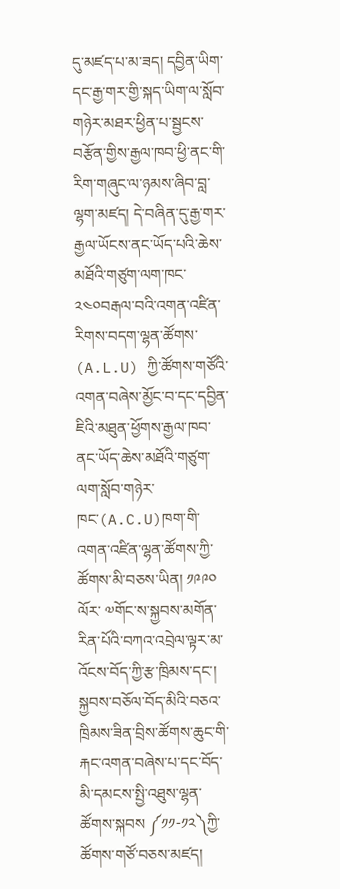དུ་མཛད་པ་མ་ཟད། དབྱིན་ཡིག་དང་རྒྱ་གར་གྱི་སྐད་ཡིག་ལ་སློབ་གཉེར་མཐར་ཕྱིན་པ་སྦྱངས་བརྩོན་གྱིས་རྒྱལ་ཁབ་ཕྱི་ནང་གི་རིག་གཞུང་ལ་ཉམས་ཞིབ་བླ་ལྷག་མཛད། དེ་བཞིན་དུ་རྒྱ་གར་རྒྱལ་ཡོངས་ནང་ཡོད་པའི་ཆེས་མཐོའི་གཙུག་ལག་ཁང་ ༢༤༠བརྒལ་བའི་འགན་འཛིན་རིགས་བདག་ལྷན་ཚོགས་ (A.L.U) ཀྱི་ཚོགས་གཙོའི་འགན་བཞེས་མྱོང་བ་དང་དབྱིན་ཇིའི་མཐུན་ཕྱོགས་རྒྱལ་ཁབ་ནང་ཡོད་ཆེས་མཐོའི་གཙུག་ལག་སློབ་གཉེར་ཁང་(A.C.U)ཁག་གི་འགན་འཛིན་ལྷན་ཚོགས་ཀྱི་ཚོགས་མི་བཅས་ཡིན། ༡༩༩༠ ལོར་ ༧གོང་ས་སྐྱབས་མགོན་རིན་པོའི་བཀའ་འབྲེལ་ལྟར་མ་འོངས་བོད་ཀྱི་རྩ་ཁྲིམས་དང་། སྐྱབས་བཅོལ་བོད་མིའི་བཅའ་ཁྲིམས་ཟིན་བྲིས་ཚོགས་ཆུང་གི་རྐང་འགན་བཞེས་པ་དང་བོད་མི་དམངས་སྤྱི་འཐུས་ལྷན་ཚོགས་སྐབས ༼༡༡-༡༢༽ཀྱི་ཚོགས་གཙོ་བཅས་མཛད།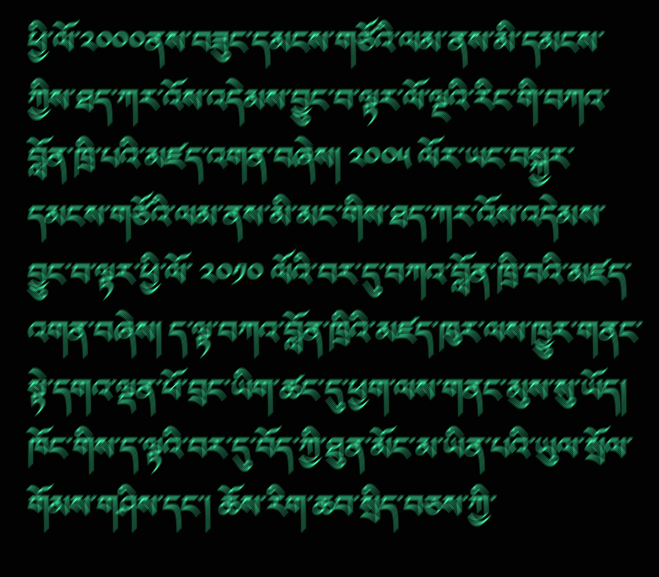ཕྱི་ལོ་༢༠༠༠ནས་བཟུང་དམངས་གཙོའི་ལམ་ནས་མི་དམངས་ཀྱིས་ཐད་ཀར་འོས་འདེམས་བྱུང་བ་ལྟར་ལོ་ལྔའི་རིང་གི་བཀའ་བློན་ཁྲི་པའི་མཛད་འགན་བཞེས། ༢༠༠༥ ལོར་ཡང་བསྐྱར་དམངས་གཙོའི་ལམ་ནས་མི་མང་གིས་ཐད་ཀར་འོས་འདེམས་བྱུང་བ་ལྟར་ཕྱི་ལོ་ ༢༠༡༠ ལོའི་བར་དུ་བཀའ་བློན་ཁྲི་བའི་མཛད་འགན་བཞེས། ད་ལྟ་བཀའ་བློན་ཁྲིའི་མཛད་ཁུར་ལས་ཁྱུར་གནང་སྟེ་དགའ་ལྡན་ཕོ་བྲང་ཡིག་ཚང་དུ་ཕྱག་ལས་གནང་མུས་སུ་ཡོད། ཁོང་གིས་ད་ལྟའི་བར་དུ་བོད་ཀྱི་ཐུན་མོང་མ་ཡིན་པའི་ཡུལ་སྲོལ་གོམས་གཤིས་དང་། ཆོས་རིག་ཆབ་སྲིད་བཅས་ཀྱི་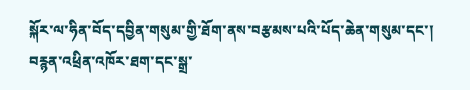སྐོར་ལ་ཧིན་བོད་དབྱིན་གསུམ་གྱི་ཐོག་ནས་བརྩམས་པའི་པོད་ཆེན་གསུམ་དང་། བརྙན་འཕྲིན་འཁོར་ཐག་དང་སྒྲ་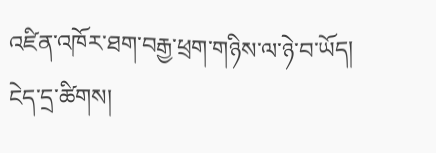འཛིན་འཁོར་ཐག་བརྒྱ་ཕྲག་གཉིས་ལ་ཉེ་བ་ཡོད།
ངེད་དྲ་ཚིགས།